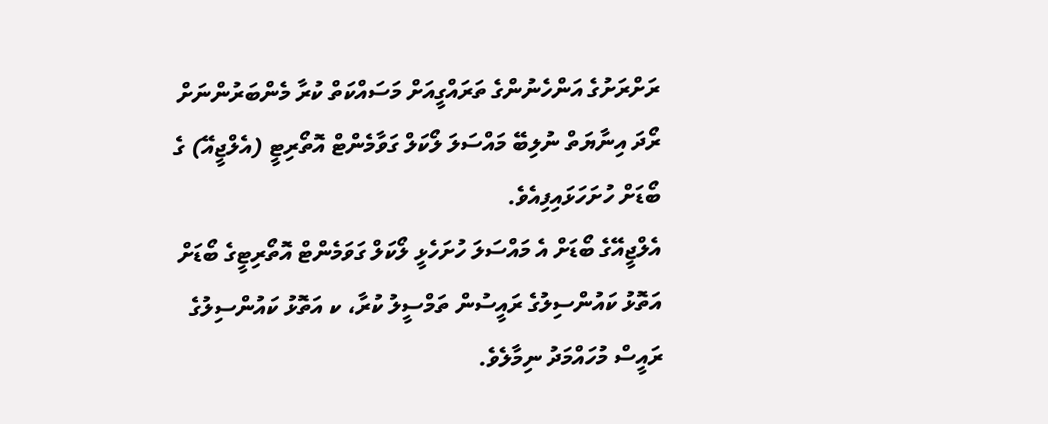ރަށްރަށުގެ އަންހެނުންގެ ތަރައްގީއަށް މަސައްކަތް ކުރާ މެންބަރުންނަށް ރޯދަ އިނާޔަތް ނުލިބޭ މައްސަލަ ލޯކަލް ގަވާމެންޓް އޮތޯރިޓީ (އެލްޖީއޭ) ގެ ބޯޑަށް ހުށަހަޅައިފިއެވެ.
އެލްޖީއޭގެ ބޯޑަށް އެ މައްސަލަ ހުށަހެޅީ ލޯކަލް ގަވަމެންޓް އޮތޯރިޓީގެ ބޯޑަށް އަތޮޅު ކައުންސިލުގެ ރައީސުން ތަމްސީލު ކުރާ، ކ އަތޮޅު ކައުންސިލުގެ ރައީސް މުހައްމަދު ނިމާލެވެ.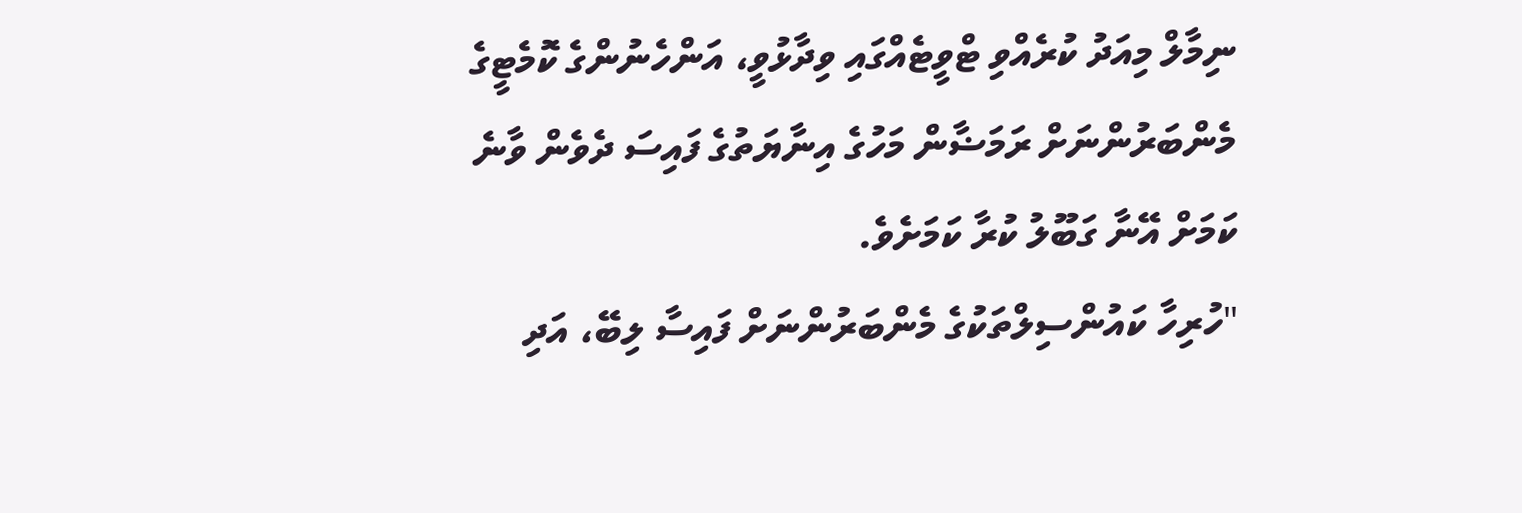ނިމާލް މިއަދު ކުރެއްވި ޓްވީޓެއްގައި ވިދާޅުވީ، އަންހެނުންގެ ކޮމެޓީގެ މެންބަރުންނަށް ރަމަޟާން މަހުގެ އިނާޔަތުގެ ފައިސަ ދެވެން ވާނެ ކަމަށް އޭނާ ގަބޫލު ކުރާ ކަމަށެވެ.
"ހުރިހާ ކައުންސިލްތަކުގެ މެންބަރުންނަށް ފައިސާ ލިބޭ، އަދި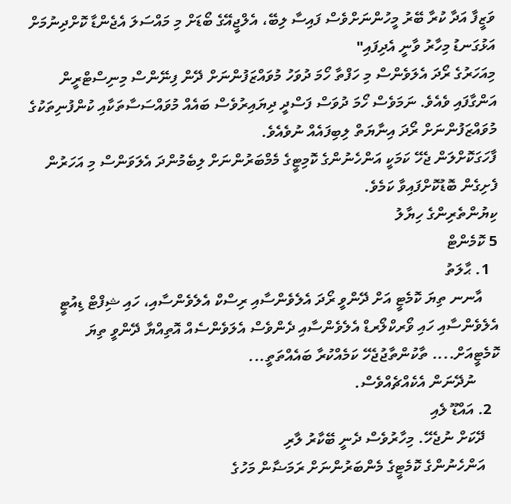ވަޒީފާ އަދާ ކުރާ ބޭރު މީހުންނަށްވެސް ފައިސާ ލިބޭ، އެލްޖީއޭގެ ބޯޑަށް މި މައްސަލަ އެޖެންޑާ ކޮށްދިނުމަށް އަޅުގަނޑު މިހާރު ވާނީ އެދިފައި"
މިއަހަރުގެ ރޯދަ އެލަވެންސް މި ހަފްތާ ހޯމަ ދުވަހު މުވައްޒަފުންނަށް ދޭން ފިނޭންސް މިނިސްޓްރީން އަންގާފައި ވެއެވެ. ނަމަވެސް ހޯމަ ދުވަސް ފަސްދީ ދިޔައިރުވެސް ބައެއް މުވައްސަސާތަކާއި ކުންފުނިތަކުގެ މުވައްޒަފުންނަށް ރޯދަ އިނާޔަތް ލިބިފައެއް ނުވެއެވެ.
ފާހަގަކޮށްލަން ޖެހޭ ކަމަކީ އަންހެނުންގެ ކޮމިޓީގެ މެމްބަރުންނަށް ލިބެމުންދަ އެލަވަންސް މި އަހަރުން ފެށިގެން ބޮޑުކޮށްފައިވާ ކަމެވެ.
ކިޔުންތެރިންގެ ހިޔާލު
5 ކޮމެންޓް
  1. ޙާލަތު
    އާނނ ތިޔަ ކޮމެޓީ އަށް ދޭންވީ ރޯދަ އެލެވެންސާއި ރިސްކް އެލެވެންސާއި، ހައި ޝިފްޓް ޑިއުޓީ އެލެވެންސާއި ހައި ވޯރކްލޯރޑް އެލެވެންސާއި ދެންވެސް އެލަވެންސެއް އޮތިއްޔާ ދޭންވީ ތިޔަ ކޮމެޓީއަށް.... ތާކުންތާޖުޖެހޭ ކަމެއްކުރާ ބައެއްތަތީ...
      ނުދޭނަން އެކެއްޗެއްވެސް.
  2. އައްޑޫ ލެއި
    ދޭކަށް ނުޖެހޭ. މިހާރުވެސް ދެނީ ބޭކާރު ލާރި
    އަންހެނުންގެ ކޮމެޓީގެ މެންބަރުންނަށް ރަމަޟާން މަހުގެ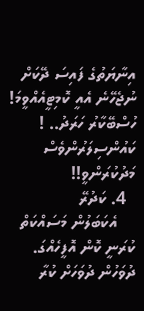އިނާޔަތުގެ ފައިސަ ދޭކަށް ނުޖެހޭނެ އެއީ ކޮމިޓީއެއްވީމަ! ހުސްބޭކާރު ހަރަދު.. ! ކައުންސިލަރުންވެސް މަދުކުރަންވީ!!
  4. ކަދުރޭ
    އެކަބަލުން މަސައްކަތް ކުރަނީ ކޮން އޮފީހެއްގަ. ދުވަހުން ދުވަހަށް ކުރާ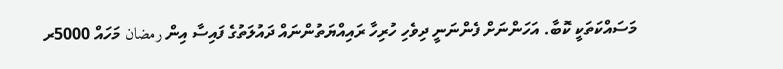މަސައްކަތަކީ ކޮބާ. އަހަންނަށް ފެންނަނީ ދިވެހި ހުރިހާ ރައިއްޔަތުންނައް ދައުލަތުގެ ފައިސާ އިން رمضان މަހައް 5000ރ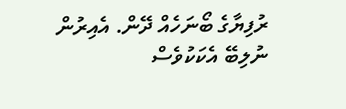ރުފިޔާގެ ބޯނަހެއް ދޭން. އެއިރުން ނުލިބޭ އެކަކުވެސް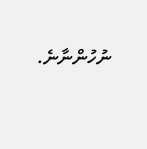ނުހުންނާނެ.